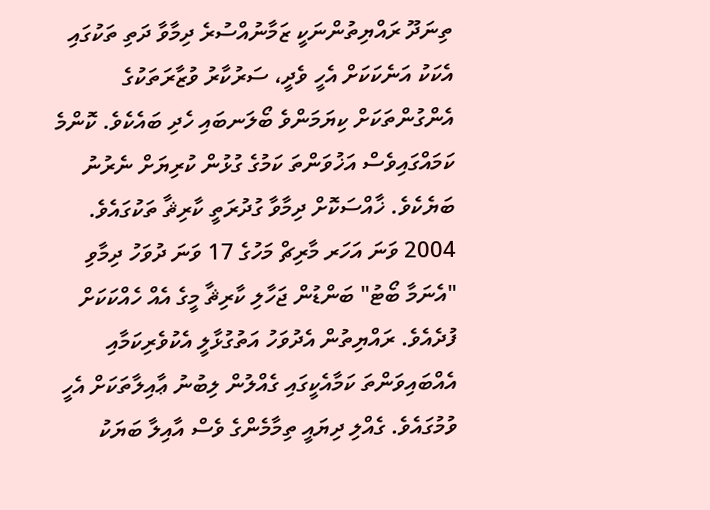ތިނަދޫ ރައްޔިތުންނަކީ ޒަމާނުއްސުރެ ދިމާވާ ދަތި ތަކުގައި އެކަކު އަނެކަކަށް އެހީ ވެދީ، ސަރުކާރު ވުޒާރަތަކުގެ އެންގުންތަކަށް ކިޔަމަންވެ ބޯލަނބައި ހެދި ބައެކެވެ. ކޮންމެ ކަމައްގައިވެސް އަޚުވަންތަ ކަމުގެ ގުޅުން ކުރިޔަށް ނެރުނު ބަޔެކެވެ. ޚާއްސަކޮށް ދިމާވާ ގުދުރަތީ ކާރިޘާ ތަކުގައެވެ. 2004 ވަނަ އަހަރ މާރިޗް މަހުގެ 17 ވަނަ ދުވަހު ދިމާވި "އެނަމާ ބޯޓު" ބަންޑުން ޖަހާލި ކާރިޘާ މީގެ އެއް ހެއްކަކަށް ފުދެއެވެ. ރައްޔިތުން އެދުވަހު އަތުގުޅާލީ އެކުވެރިކަމާއި އެއްބައިވަންތަ ކަމާއެކީގައި ގެއްލުން ލިބުނު ޢާއިލާތަކަށް އެހީ ވުމުގައެވެ. ގެއްލި ދިޔައީ ތިމާމެންގެ ވެސް އާއިލާ ބަޔަކު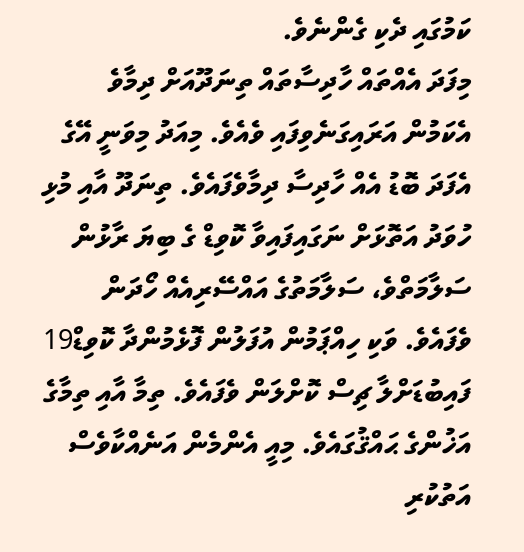ކަމުގައި ދެކި ގެންނެވެ.
މިފަދަ އެއްތައް ހާދިސާތައް ތިނަދޫއަށް ދިމާވެ އެކަމުން އަރައިގަނެވިފައި ވެއެވެ. މިއަދު މިވަނީ އޭގެ އެފަދަ ބޮޑު އެއް ހާދިސާ ދިމާވެފައެވެ. ތިނަދޫ އާއި މުޅި ހުވަދު އަތޮޅަށް ނަގައިފައިވާ ކޮވިޑް ގެ ބިޔަ ރާޅުން ސަލާމަތްވެ، ސަލާމަތުގެ އައްސޭރިއެއް ހޯދަން ވެފައެވެ. ވަކި ހިއްޕަމުން އުފަލުން ފޮޅެމުންދާ ކޮވިޑް19 ފައިބުޑަށްލާ ޗިސް ކޮށްލަން ވެފައެވެ. ތިމާ އާއި ތިމާގެ އަޚުންގެ ޙައްޤުގައެވެ. މިއީ އެންމެން އަނެއްކާވެސް އަތުކުރި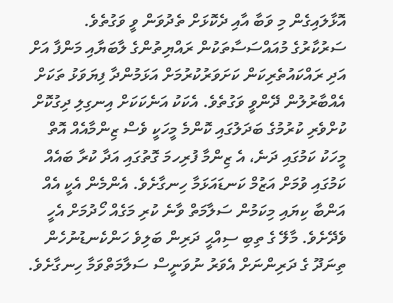އޮޅާލައިގެން މި ވަބާ އާއި ދެކޮޅަށް ތެދުވަން ވީ ވަގުތެވެ. ސަރުކާރުގެ މުއައްސަސާތަކުން ރައްޔިތުންގެ ލާބަޔާއި މަންފާ އަށް އަދި ރައްކައުތެރިކަން ކަށަވަރުކުރުމަށް އަޅަމުންދާ ފިޔަވަޅު ތަކަށް އެއްބާރުލުން ދޭންވީ ވަގުތެވެ. އެކަކު އަނެކަކަށް އިނގިލި ދިގުކޮށް ކުށްވެރި ކުރުމުގެ ބަދަލުގައި ކޮންމެ މީހަކީ ވެސް ޒިންމާއެއް އޮތް މީހަކު ކަމުގައި ދަނެ، އެ ޒިންމާ ފުރިހމަ ގޮތުގައި އަދާ ކުރާ ބައެއް ކަމުގައި ވުމަށް އަޒުމް ކަނޑައަޅަމާ ހިނގާށެވެ. އެންމެން އެކީ އެއް އަންބާ ކިޔައި މިކަމުން ސަލާމަތް ވާނެ ކުރި މަގެއް ހޯދުމަށް އެހީ ވެދޭށެވެ. މާލޭ ގެ ތިބި ސިއްޙީ ދަރިން ބަލިވެ ހަންކެނޑުނުހެން ތިނަދޫ ގެ ދަރިންނަށް އެވަރު ނުވަނީސް ސަލާމަތްވަމާ ހިނގާށެވެ.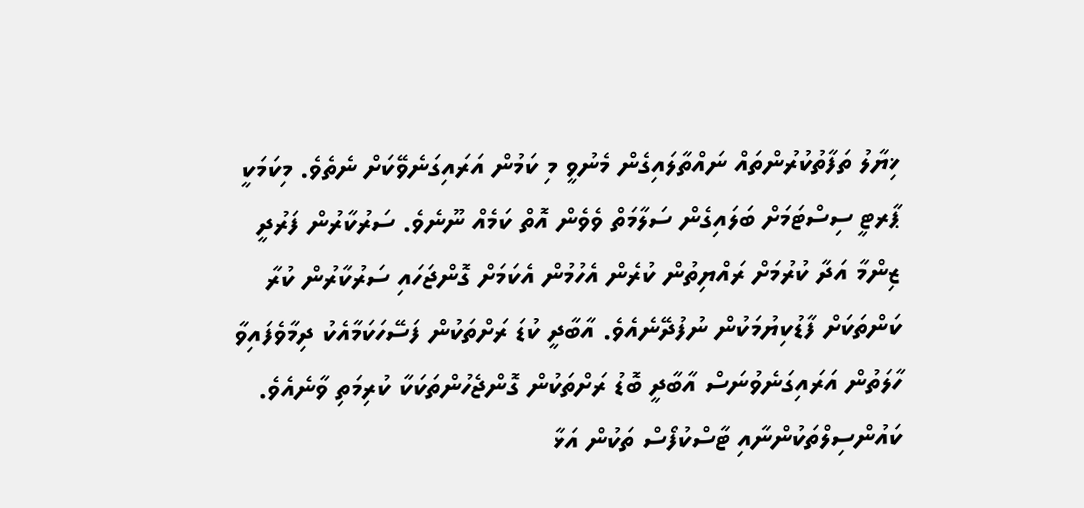ޚިޔާލު ތަފާތުކުރުންތައް ނައްތާލައިގެން މެނުވީ މި ކަމުން އަރައިގަނެވޭކަށް ނެތެވެ. މިކަމަކީ ޕާރޓީ ސިސްޓަމަށް ބަލައިގެން ސަލާމަތް ވެވެން އޮތް ކަމެއް ނޫނެވެ. ސަރުކާރުން ފަރުދީ ޒިންމާ އަދާ ކުރުމަށް ރައްޔިތުން ކުރެން އެހުމުން އެކަމަށް ގޮންޖަހައި ސަރުކާރުން ކުރާ ކަންތަކަށް ފާޑުކިޔުމަކުން ނުފުދޭނެއެވެ. އާބާދީ ކުޑަ ރަށްތަކުން ފަސޭހަކަމާއެކު ދިމާވެފައިވާ ހާލަތުން އަރައިގަނެވުނަސް އާބާދީ ބޮޑު ރަށްތަކުން ގޮންޖެހުންތަކަކާ ކުރިމަތި ވާނެއެވެ. ކައުންސިލްތަކުންނާއި ޓާސްކުފޯސް ތަކުން އަޅާ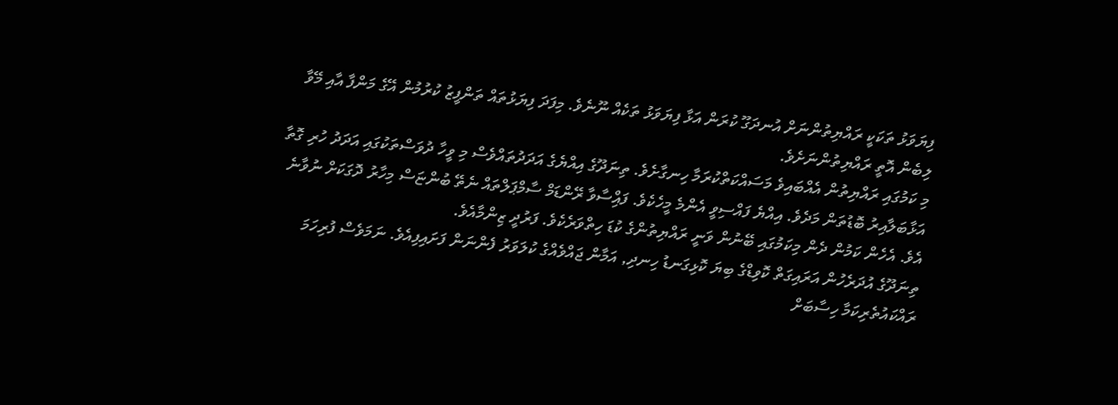ފިޔަވަޅު ތަކަކީ ރައްޔިތުންނަށް އުނދަގޫ ކުރަން އަޅާ ފިޔަވަޅު ތަކެއް ނޫނެވެ. މިފަދަ ފިޔަޅުތައް ތަންފީޒު ކުރުމުން އޭގެ މަންފާ އާއި މޭވާ ލިބެން އޮތީ ރައްޔިތުންނަށެވެ.
މި ކަމުގައި ރައްޔިތުން އެއްބައިވެ މަސައްކަތްކުރަމާ ހިނގާށެވެ. ތިނަދޫގެ އިއްޔެގެ އަދަދުތައްވެސް މި ވީހާ ދުވަސްތަކުގައި އަދަދު ހުރި ގޮތާ އަޅާބަލާއިރު ބޮޑުތަން މަދެވެ. އިއްޔެ ފައްސިވީ އެންމެ މީހެކެވެ. ފައްިސާވާ ރޭންޑަމް ސާމްޕަލްތައް ނެތޭ ބުންޏަސް މިހާރު ދޮގަކަށް ނުވާނެ އެވެ. އެހެން ކަމުން ދެން މިކަމުގައި ބޭނުން ވަނީ ރައްޔިތުންގެ ކުޑަ ހިތްވަރެކެވެ. ފަރުދީ ޒިންމާއެވެ.
ތިނަދޫގެ އުދަރެހުން އަރައިގަތް ކޮވިޑްގެ ބިޔަ ކޮޅިގަނޑު ހިނދި, އަމާން ޖައްވެއްގެ ކުލަވަރު ފެންނަން ފަށައިފިއެވެ. ނަމަވެސް ފުރިހަމަ ރައްކައުތެރިކަމާ ހިސާބަށް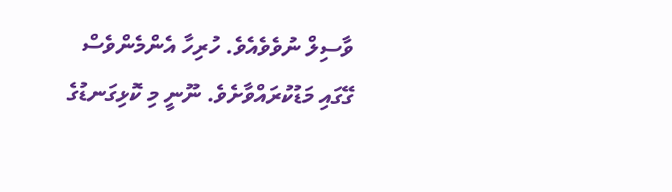ވާސިލް ނުވެވެއެވެ. ހުރިހާ އެންމެންވެސް ގޭގައި މަޑުކުރައްވާށެވެ. ނޫނީ މި ކޮޅިގަނޑުގެ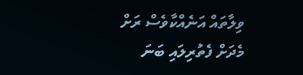ވިލާތައް އަނެއްކާވެސް ރަށް މެދަށް ފެތުރިލައި ބަނަ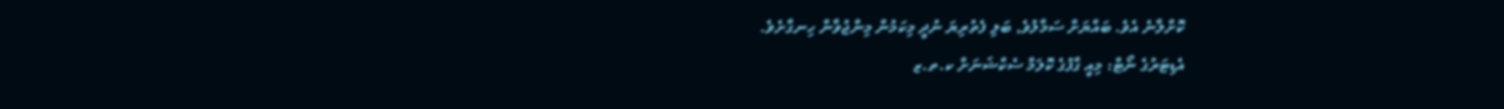ކޮށްލާނެ އެވެ. ބައްޔަށް ސަމާލުވެ, ބަލި ފެތުރިޔަ ނުދީ މިކަމުން މިންޖުވާން ހިނގާށެވެ.
އެޑިޓަރުގެ ނޯޓް: މިއީ ގާފުގެ ކޮލަމް ސެކްޝަނަށް ކ.ތ.ޒ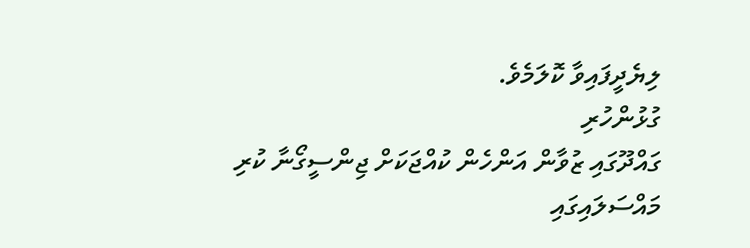ލިޔެދީފައިވާ ކޮލަމެވެ.
ގުޅުންހުރި
ގައްދޫގައި ޒުވާން އަންހެން ކުއްޖަކަށް ޖިންސީގޯނާ ކުރި މައްސަލައިގައި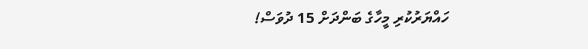ހައްޔަރުކުރި މީހާގެ ބަންދަށް 15 ދުވަސް!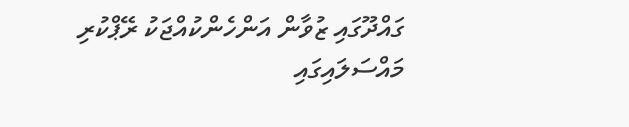ގައްދޫގައި ޒުވާން އަންހެންކުއްޖަކު ރޭޕްކުރި މައްސަލައިގައި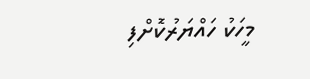މީހަކު ހައްޔަރުކޮށްފި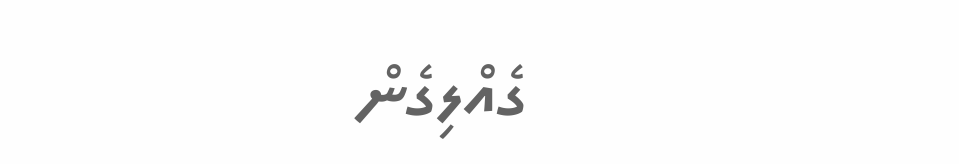ގެއްލިގެން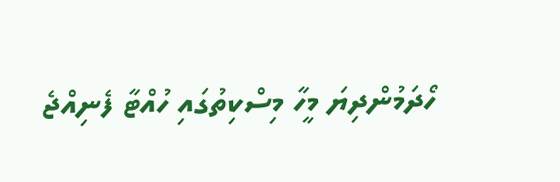ހޯދަމުންދިޔަ މީހާ މިސްކިތުގައި ހުއްޓާ ފެނިއްޖެ